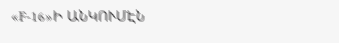«F-16»Ի ԱՆԿՈՒՄԷՆ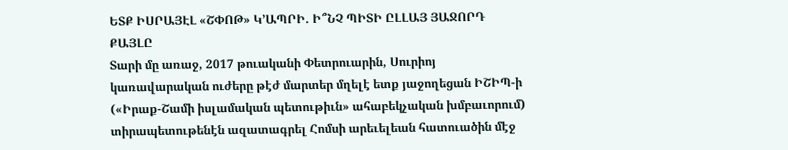ԵՏՔ ԻՍՐԱՅԷԼ «ՇՓՈԹ» Կ՚ԱՊՐԻ. Ի՞ՆՉ ՊԻՏԻ ԸԼԼԱՅ ՅԱՋՈՐԴ ՔԱՅԼԸ
Տարի մը առաջ, 2017 թուականի Փետրուարին, Սուրիոյ կառավարական ուժերը թէժ մարտեր մղելէ ետք յաջողեցան ԻՇԻՊ-ի («Իրաք-Շամի իսլամական պետութիւն» ահաբեկչական խմբաւորում) տիրապետութենէն ազատագրել Հոմսի արեւելեան հատուածին մէջ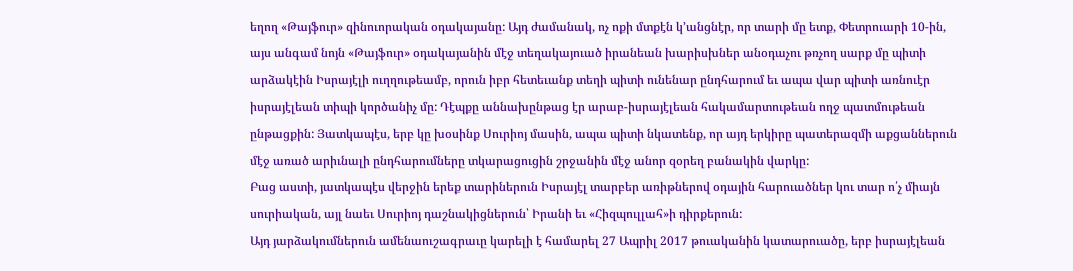եղող «Թայֆուր» զինուորական օդակայանը: Այդ ժամանակ, ոչ ոքի մտքէն կ՚անցնէր, որ տարի մը ետք, Փետրուարի 10-ին, այս անգամ նոյն «Թայֆուր» օդակայանին մէջ տեղակայուած իրանեան խարիսխներ անօդաչու թռչող սարք մը պիտի արձակէին Իսրայէլի ուղղութեամբ, որուն իբր հետեւանք տեղի պիտի ունենար ընդհարում եւ ապա վար պիտի առնուէր իսրայէլեան տիպի կործանիչ մը: Դէպքը աննախընթաց էր արաբ-իսրայէլեան հակամարտութեան ողջ պատմութեան ընթացքին: Յատկապէս, երբ կը խօսինք Սուրիոյ մասին, ապա պիտի նկատենք, որ այդ երկիրը պատերազմի աքցաններուն մէջ առած արիւնալի ընդհարումները տկարացուցին շրջանին մէջ անոր զօրեղ բանակին վարկը:
Բաց աստի, յատկապէս վերջին երեք տարիներուն Իսրայէլ տարբեր առիթներով օդային հարուածներ կու տար ո՛չ միայն սուրիական, այլ նաեւ Սուրիոյ դաշնակիցներուն՝ Իրանի եւ «Հիզպուլլահ»ի դիրքերուն:
Այդ յարձակումներուն ամենաուշագրաւը կարելի է համարել 27 Ապրիլ 2017 թուականին կատարուածը, երբ իսրայէլեան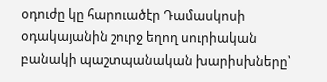օդուժը կը հարուածէր Դամասկոսի օդակայանին շուրջ եղող սուրիական բանակի պաշտպանական խարիսխները՝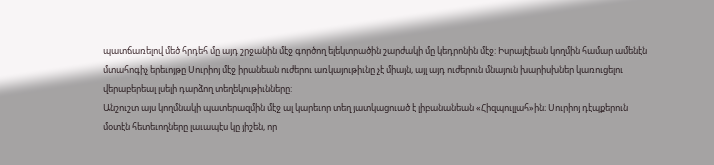պատճառելով մեծ հրդեհ մը այդ շրջանին մէջ գործող ելեկտրածին շարժակի մը կեդրոնին մէջ: Իսրայէլեան կողմին համար ամենէն մտահոգիչ երեւոյթը Սուրիոյ մէջ իրանեան ուժերու առկայութիւնը չէ միայն, այլ այդ ուժերուն մնայուն խարիսխներ կառուցելու վերաբերեալ լսելի դարձող տեղեկութիւնները:
Անշուշտ այս կողմնակի պատերազմին մէջ ալ կարեւոր տեղ յատկացուած է լիբանանեան «Հիզպուլլահ»ին։ Սուրիոյ դէպքերուն մօտէն հետեւողները լաւապէս կը յիշեն, որ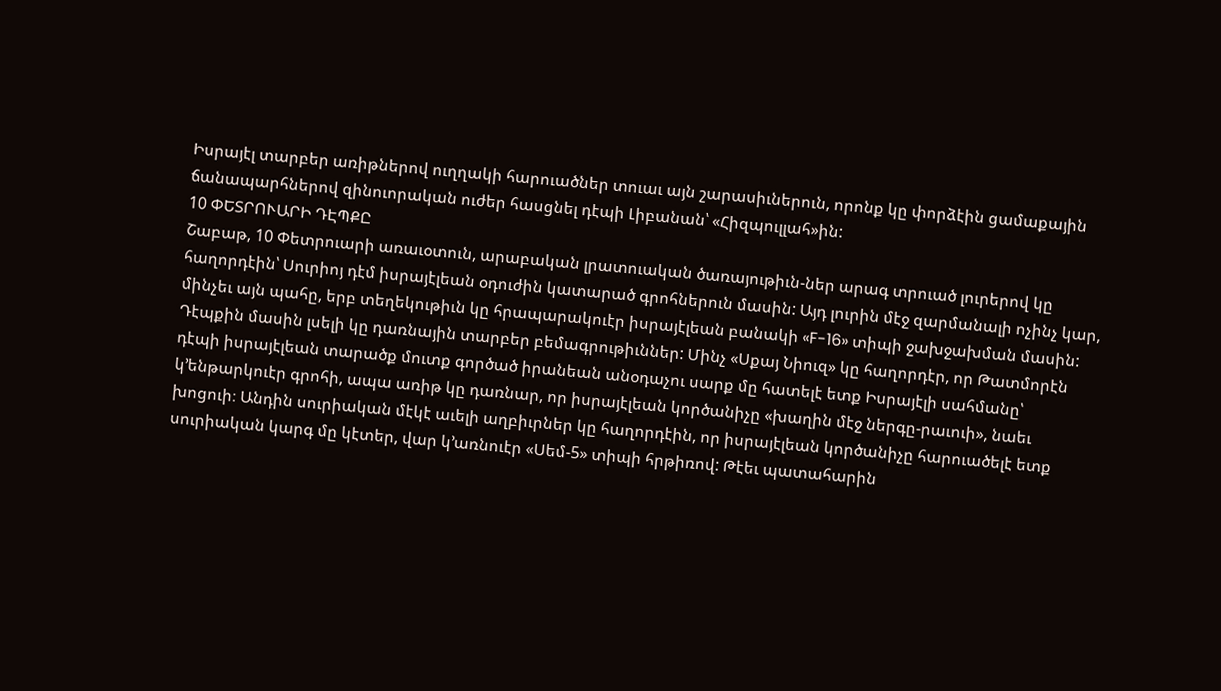Իսրայէլ տարբեր առիթներով ուղղակի հարուածներ տուաւ այն շարասիւներուն, որոնք կը փորձէին ցամաքային ճանապարհներով զինուորական ուժեր հասցնել դէպի Լիբանան՝ «Հիզպուլլահ»ին:
10 ՓԵՏՐՈՒԱՐԻ ԴԷՊՔԸ
Շաբաթ, 10 Փետրուարի առաւօտուն, արաբական լրատուական ծառայութիւն-ներ արագ տրուած լուրերով կը հաղորդէին՝ Սուրիոյ դէմ իսրայէլեան օդուժին կատարած գրոհներուն մասին: Այդ լուրին մէջ զարմանալի ոչինչ կար, մինչեւ այն պահը, երբ տեղեկութիւն կը հրապարակուէր իսրայէլեան բանակի «F-16» տիպի ջախջախման մասին: Դէպքին մասին լսելի կը դառնային տարբեր բեմագրութիւններ: Մինչ «Սքայ Նիուզ» կը հաղորդէր, որ Թատմորէն դէպի իսրայէլեան տարածք մուտք գործած իրանեան անօդաչու սարք մը հատելէ ետք Իսրայէլի սահմանը՝ կ՚ենթարկուէր գրոհի, ապա առիթ կը դառնար, որ իսրայէլեան կործանիչը «խաղին մէջ ներգը-րաւուի», նաեւ խոցուի։ Անդին սուրիական մէկէ աւելի աղբիւրներ կը հաղորդէին, որ իսրայէլեան կործանիչը հարուածելէ ետք սուրիական կարգ մը կէտեր, վար կ՚առնուէր «Սեմ-5» տիպի հրթիռով: Թէեւ պատահարին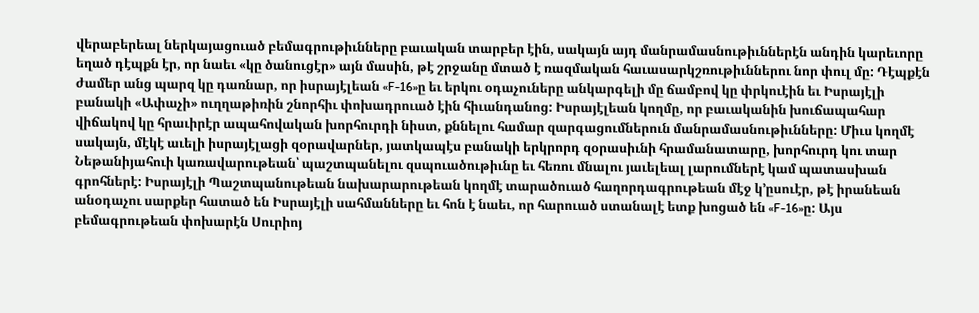վերաբերեալ ներկայացուած բեմագրութիւնները բաւական տարբեր էին, սակայն այդ մանրամասնութիւններէն անդին կարեւորը եղած դէպքն էր, որ նաեւ «կը ծանուցէր» այն մասին, թէ շրջանը մտած է ռազմական հաւասարկշռութիւններու նոր փուլ մը: Դէպքէն ժամեր անց պարզ կը դառնար, որ իսրայէլեան «F-16»ը եւ երկու օդաչուները անկարգելի մը ճամբով կը փրկուէին եւ Իսրայէլի բանակի «Ափաչի» ուղղաթիռին շնորհիւ փոխադրուած էին հիւանդանոց: Իսրայէլեան կողմը, որ բաւականին խուճապահար վիճակով կը հրաւիրէր ապահովական խորհուրդի նիստ, քննելու համար զարգացումներուն մանրամասնութիւնները: Միւս կողմէ սակայն, մէկէ աւելի իսրայէլացի զօրավարներ, յատկապէս բանակի երկրորդ զօրասիւնի հրամանատարը, խորհուրդ կու տար Նեթանիյահուի կառավարութեան՝ պաշտպանելու զսպուածութիւնը եւ հեռու մնալու յաւելեալ լարումներէ կամ պատասխան գրոհներէ: Իսրայէլի Պաշտպանութեան նախարարութեան կողմէ տարածուած հաղորդագրութեան մէջ կ՚ըսուէր, թէ իրանեան անօդաչու սարքեր հատած են Իսրայէլի սահմանները եւ հոն է նաեւ, որ հարուած ստանալէ ետք խոցած են «F-16»ը: Այս բեմագրութեան փոխարէն Սուրիոյ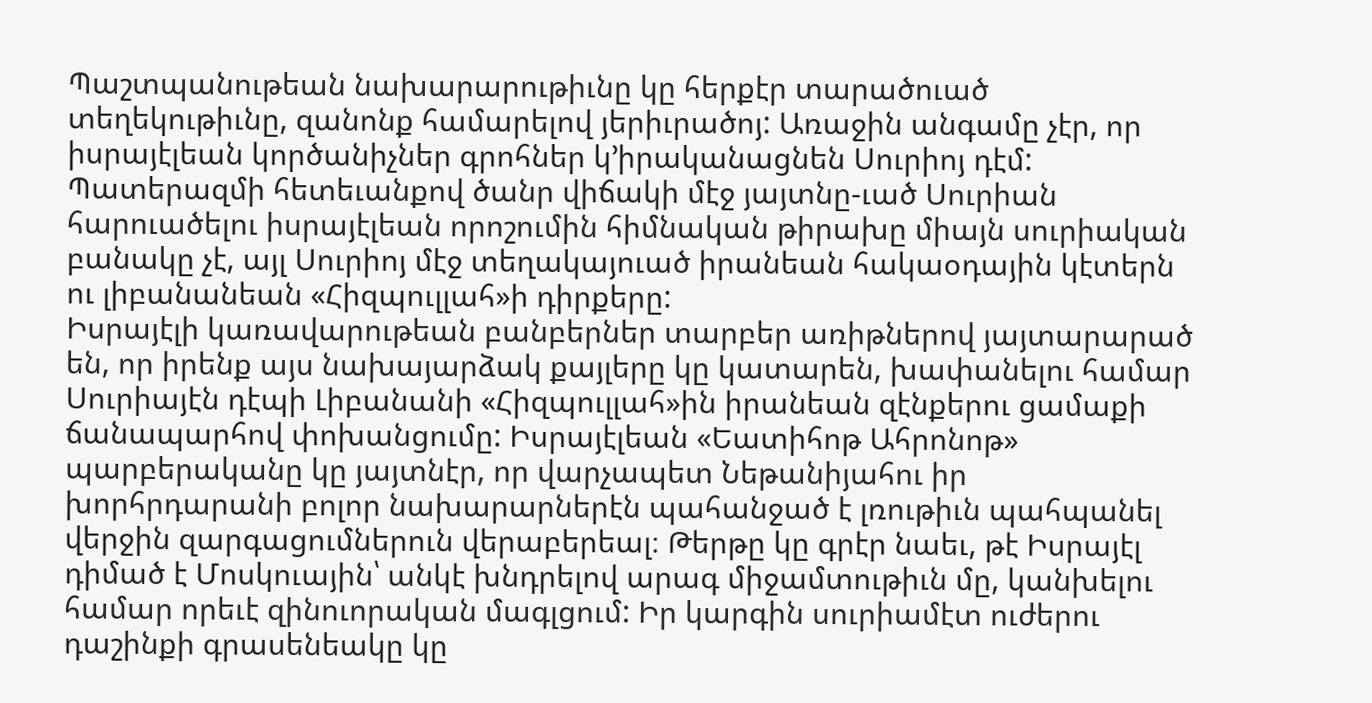Պաշտպանութեան նախարարութիւնը կը հերքէր տարածուած տեղեկութիւնը, զանոնք համարելով յերիւրածոյ: Առաջին անգամը չէր, որ իսրայէլեան կործանիչներ գրոհներ կ՚իրականացնեն Սուրիոյ դէմ: Պատերազմի հետեւանքով ծանր վիճակի մէջ յայտնը-ւած Սուրիան հարուածելու իսրայէլեան որոշումին հիմնական թիրախը միայն սուրիական բանակը չէ, այլ Սուրիոյ մէջ տեղակայուած իրանեան հակաօդային կէտերն ու լիբանանեան «Հիզպուլլահ»ի դիրքերը:
Իսրայէլի կառավարութեան բանբերներ տարբեր առիթներով յայտարարած են, որ իրենք այս նախայարձակ քայլերը կը կատարեն, խափանելու համար Սուրիայէն դէպի Լիբանանի «Հիզպուլլահ»ին իրանեան զէնքերու ցամաքի ճանապարհով փոխանցումը: Իսրայէլեան «Եատիհոթ Ահրոնոթ» պարբերականը կը յայտնէր, որ վարչապետ Նեթանիյահու իր խորհրդարանի բոլոր նախարարներէն պահանջած է լռութիւն պահպանել վերջին զարգացումներուն վերաբերեալ։ Թերթը կը գրէր նաեւ, թէ Իսրայէլ դիմած է Մոսկուային՝ անկէ խնդրելով արագ միջամտութիւն մը, կանխելու համար որեւէ զինուորական մագլցում: Իր կարգին սուրիամէտ ուժերու դաշինքի գրասենեակը կը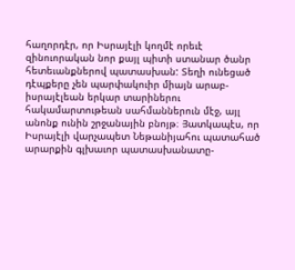հաղորդէր, որ Իսրայէլի կողմէ որեւէ զինուորական նոր քայլ պիտի ստանար ծանր հետեւանքներով պատասխան: Տեղի ունեցած դէպքերը չեն պարփակուիր միայն արաբ-իսրայէլեան երկար տարիներու հակամարտութեան սահմաններուն մէջ, այլ անոնք ունին շրջանային բնոյթ։ Յատկապէս, որ Իսրայէլի վարչապետ Նեթանիյահու պատահած արարքին գլխաւոր պատասխանատը-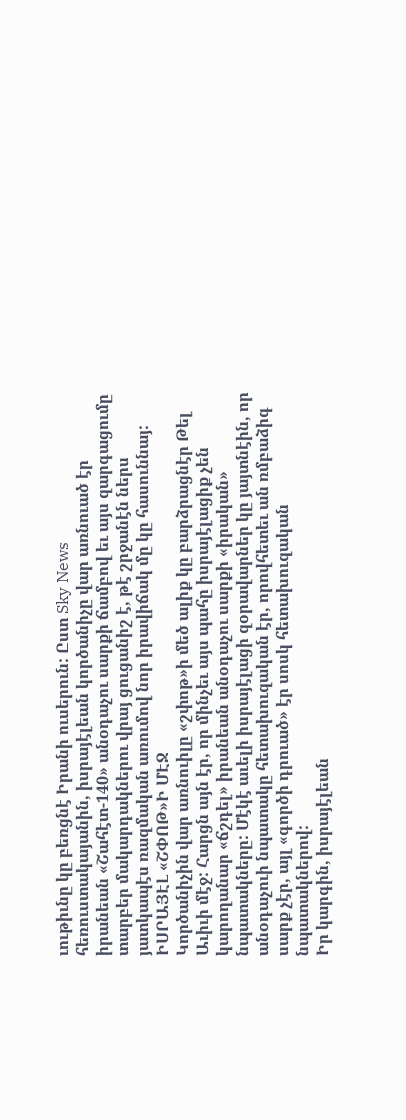ւութիւնը կը բեռցնէ Իրանի ուսերուն: Ըստ Sky News հեռուստակայանին, իսրայէլեան կործանիչը վար առնուած էր իրանեան «Շահէտ-140» անօդաչու սարքի ճամբով եւ այս զարգացումը տարբեր մակարդակներու վրայ ցուցանիշ է, թէ շրջանէն ներս յատկապէս ռազմական առումով նոր իրավիճակ մը կը հասուննայ:
ԻՍՐԱՅԷԼ «ՇՓՈԹ»Ի ՄԷՋ
Կործանիչին վար առնուիլը «շփոթ»ի մեծ ալիք կը բարձրացնէր Թել Աւիւի մէջ: Հարցն այն էր, որ մինչեւ այս պահը իսրայէլացիք չեն կարողանար «ճշդել» իրանեան անօդաչու սարքի «իրական» նպատակները: Մէկէ աւելի իսրայէլացի զօրավարներ կը յայտնէին, որ անօդաչուի նպատակը հետախուզական էր, որովհետեւ ան ռմբաձիգ սարք չէր, այլ «գործի դրուած» էր սոսկ հետախուզական նպատակներով:
Իր կարգին, իսրայէլեան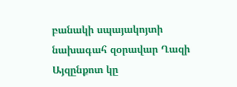բանակի սպայակոյտի նախագահ զօրավար Ղազի Այզընքոտ կը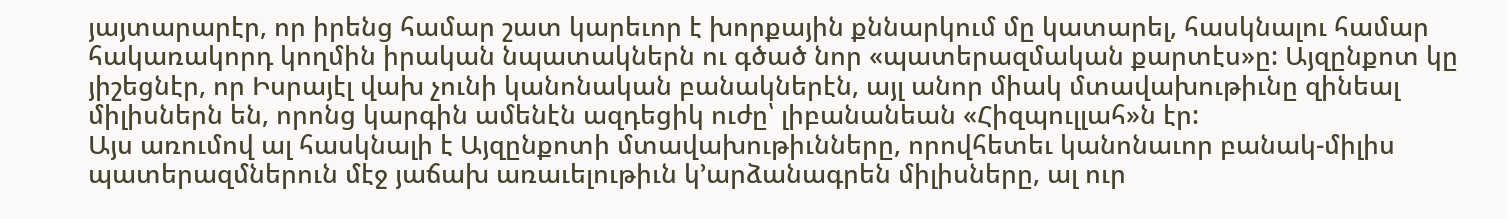յայտարարէր, որ իրենց համար շատ կարեւոր է խորքային քննարկում մը կատարել, հասկնալու համար հակառակորդ կողմին իրական նպատակներն ու գծած նոր «պատերազմական քարտէս»ը: Այզընքոտ կը յիշեցնէր, որ Իսրայէլ վախ չունի կանոնական բանակներէն, այլ անոր միակ մտավախութիւնը զինեալ միլիսներն են, որոնց կարգին ամենէն ազդեցիկ ուժը՝ լիբանանեան «Հիզպուլլահ»ն էր:
Այս առումով ալ հասկնալի է Այզընքոտի մտավախութիւնները, որովհետեւ կանոնաւոր բանակ-միլիս պատերազմներուն մէջ յաճախ առաւելութիւն կ՚արձանագրեն միլիսները, ալ ուր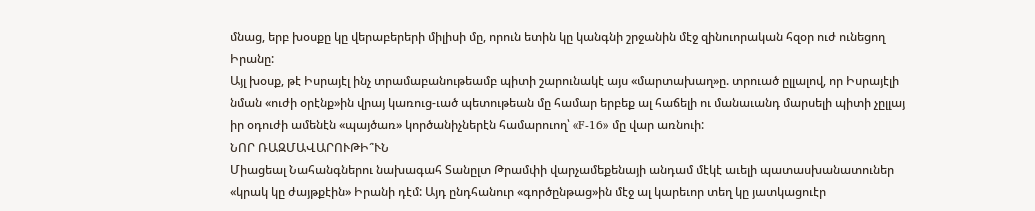մնաց, երբ խօսքը կը վերաբերերի միլիսի մը, որուն ետին կը կանգնի շրջանին մէջ զինուորական հզօր ուժ ունեցող Իրանը:
Այլ խօսք, թէ Իսրայէլ ինչ տրամաբանութեամբ պիտի շարունակէ այս «մարտախաղ»ը. տրուած ըլլալով, որ Իսրայէլի նման «ուժի օրէնք»ին վրայ կառուց-ւած պետութեան մը համար երբեք ալ հաճելի ու մանաւանդ մարսելի պիտի չըլլայ իր օդուժի ամենէն «պայծառ» կործանիչներէն համարուող՝ «F-16» մը վար առնուի:
ՆՈՐ ՌԱԶՄԱՎԱՐՈՒԹԻ՞ՒՆ
Միացեալ Նահանգներու նախագահ Տանըլտ Թրամփի վարչամեքենայի անդամ մէկէ աւելի պատասխանատուներ «կրակ կը ժայթքէին» Իրանի դէմ: Այդ ընդհանուր «գործընթաց»ին մէջ ալ կարեւոր տեղ կը յատկացուէր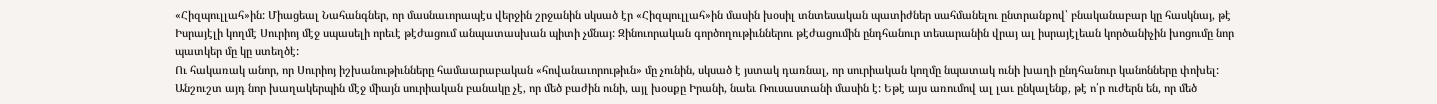«Հիզպուլլահ»ին: Միացեալ Նահանգներ, որ մասնաւորապէս վերջին շրջանին սկսած էր «Հիզպուլլահ»ին մասին խօսիլ տնտեսական պատիժներ սահմանելու ընտրանքով՝ բնականաբար կը հասկնայ, թէ Իսրայէլի կողմէ Սուրիոյ մէջ սպասելի որեւէ թէժացում անպատասխան պիտի չմնայ: Զինուորական գործողութիւններու թէժացումին ընդհանուր տեսարանին վրայ ալ իսրայէլեան կործանիչին խոցումը նոր պատկեր մը կը ստեղծէ:
Ու հակառակ անոր, որ Սուրիոյ իշխանութիւնները համաարաբական «հովանաւորութիւն» մը չունին, սկսած է յստակ դառնալ, որ սուրիական կողմը նպատակ ունի խաղի ընդհանուր կանոնները փոխել: Անշուշտ այդ նոր խաղակերպին մէջ միայն սուրիական բանակը չէ, որ մեծ բաժին ունի, այլ խօսքը Իրանի, նաեւ Ռուսաստանի մասին է: Եթէ այս առումով ալ լաւ ընկալենք, թէ ո՛ր ուժերն են, որ մեծ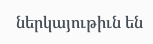ներկայութիւն են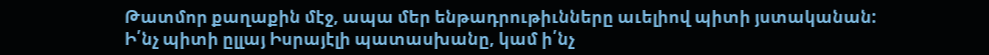Թատմոր քաղաքին մէջ, ապա մեր ենթադրութիւնները աւելիով պիտի յստականան:
Ի՛նչ պիտի ըլլայ Իսրայէլի պատասխանը, կամ ի՛նչ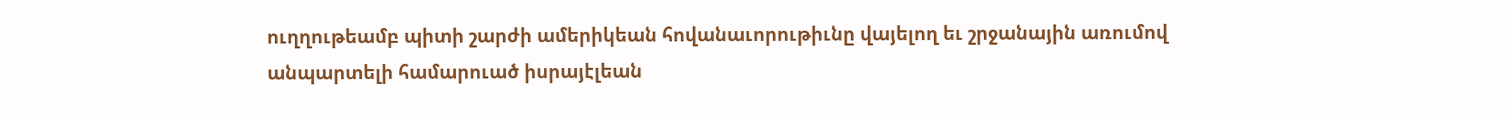ուղղութեամբ պիտի շարժի ամերիկեան հովանաւորութիւնը վայելող եւ շրջանային առումով անպարտելի համարուած իսրայէլեան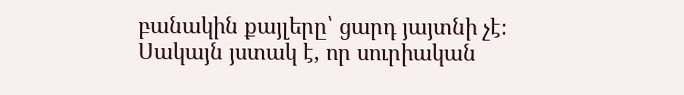բանակին քայլերը՝ ցարդ յայտնի չէ։ Սակայն յստակ է, որ սուրիական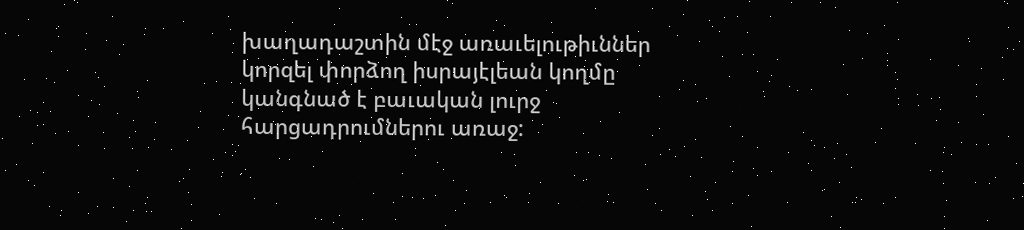խաղադաշտին մէջ առաւելութիւններ կորզել փորձող իսրայէլեան կողմը կանգնած է բաւական լուրջ հարցադրումներու առաջ: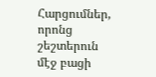Հարցումներ, որոնց շեշտերուն մէջ բացի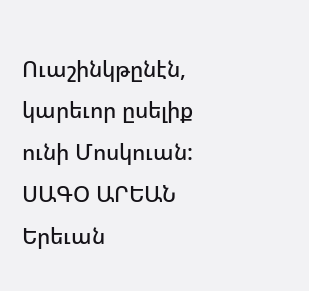Ուաշինկթընէն, կարեւոր ըսելիք ունի Մոսկուան:
ՍԱԳՕ ԱՐԵԱՆ
Երեւան